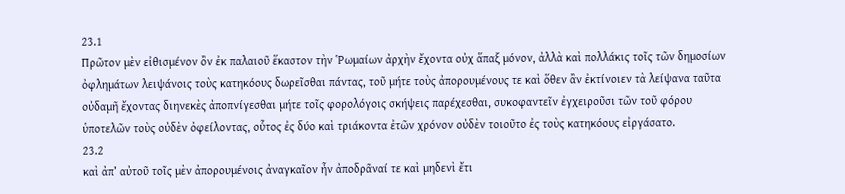23.1
Πρῶτον μὲν εἰθισμένον ὂν ἐκ παλαιοῦ ἕκαστον τὴν Ῥωμαίων ἀρχὴν ἔχοντα οὐχ ἅπαξ μόνον, ἀλλὰ καὶ πολλάκις τοῖς τῶν δημοσίων ὀφλημάτων λειψάνοις τοὺς κατηκόους δωρεῖσθαι πάντας, τοῦ μήτε τοὺς ἀπορουμένους τε καὶ ὅθεν ἂν ἐκτίνοιεν τὰ λείψανα ταῦτα οὐδαμῆ ἔχοντας διηνεκὲς ἀποπνίγεσθαι μήτε τοῖς φορολόγοις σκήψεις παρέχεσθαι, συκοφαντεῖν ἐγχειροῦσι τῶν τοῦ φόρου ὑποτελῶν τοὺς οὐδὲν ὀφείλοντας, οὗτος ἐς δύο καὶ τριάκοντα ἐτῶν χρόνον οὐδὲν τοιοῦτο ἐς τοὺς κατηκόους εἰργάσατο.
23.2
καὶ ἀπ’ αὐτοῦ τοῖς μὲν ἀπορουμένοις ἀναγκαῖον ἦν ἀποδρᾶναί τε καὶ μηδενὶ ἔτι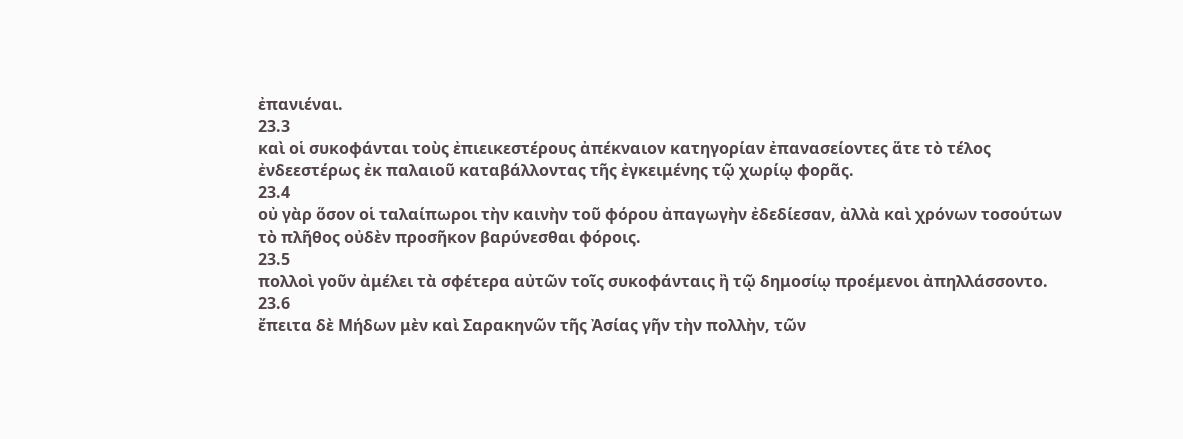ἐπανιέναι.
23.3
καὶ οἱ συκοφάνται τοὺς ἐπιεικεστέρους ἀπέκναιον κατηγορίαν ἐπανασείοντες ἅτε τὸ τέλος ἐνδεεστέρως ἐκ παλαιοῦ καταβάλλοντας τῆς ἐγκειμένης τῷ χωρίῳ φορᾶς.
23.4
οὐ γὰρ ὅσον οἱ ταλαίπωροι τὴν καινὴν τοῦ φόρου ἀπαγωγὴν ἐδεδίεσαν, ἀλλὰ καὶ χρόνων τοσούτων τὸ πλῆθος οὐδὲν προσῆκον βαρύνεσθαι φόροις.
23.5
πολλοὶ γοῦν ἀμέλει τὰ σφέτερα αὐτῶν τοῖς συκοφάνταις ἢ τῷ δημοσίῳ προέμενοι ἀπηλλάσσοντο.
23.6
ἔπειτα δὲ Μήδων μὲν καὶ Σαρακηνῶν τῆς Ἀσίας γῆν τὴν πολλὴν, τῶν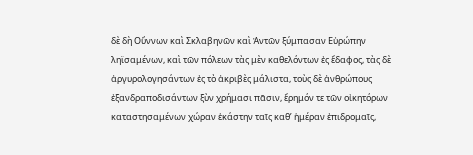δὲ δὴ Οὔννων καὶ Σκλαβηνῶν καὶ Ἀντῶν ξύμπασαν Εὐρώπην ληϊσαμένων, καὶ τῶν πόλεων τὰς μὲν καθελόντων ἐς ἔδαφος, τὰς δὲ ἀργυρολογησάντων ἐς τὸ ἀκριβὲς μάλιστα, τοὺς δὲ ἀνθρώπους ἐξανδραποδισάντων ξὺν χρήμασι πᾶσιν, ἔρημόν τε τῶν οἰκητόρων καταστησαμένων χώραν ἑκάστην ταῖς καθ’ ἡμέραν ἐπιδρομαῖς,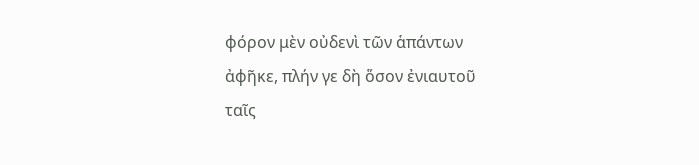φόρον μὲν οὐδενὶ τῶν ἁπάντων ἀφῆκε, πλήν γε δὴ ὅσον ἐνιαυτοῦ ταῖς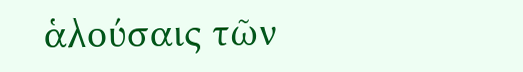ἁλούσαις τῶν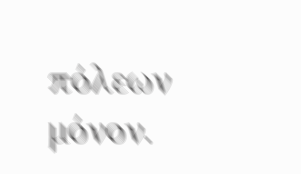πόλεων μόνον.